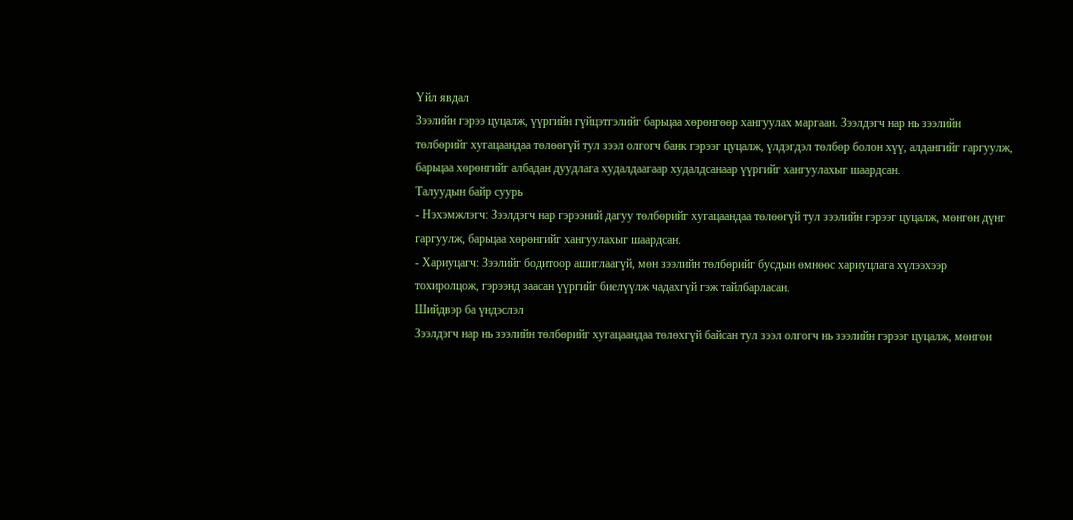Үйл явдал
Зээлийн гэрээ цуцалж, үүргийн гүйцэтгэлийг барьцаа хөрөнгөөр хангуулах маргаан. Зээлдэгч нар нь зээлийн төлбөрийг хугацаандаа төлөөгүй тул зээл олгогч банк гэрээг цуцалж, үлдэгдэл төлбөр болон хүү, алдангийг гаргуулж, барьцаа хөрөнгийг албадан дуудлага худалдаагаар худалдсанаар үүргийг хангуулахыг шаардсан.
Талуудын байр суурь
- Нэхэмжлэгч: Зээлдэгч нар гэрээний дагуу төлбөрийг хугацаандаа төлөөгүй тул зээлийн гэрээг цуцалж, мөнгөн дүнг гаргуулж, барьцаа хөрөнгийг хангуулахыг шаардсан.
- Хариуцагч: Зээлийг бодитоор ашиглаагүй, мөн зээлийн төлбөрийг бусдын өмнөөс хариуцлага хүлээхээр тохиролцож, гэрээнд заасан үүргийг биелүүлж чадахгүй гэж тайлбарласан.
Шийдвэр ба үндэслэл
Зээлдэгч нар нь зээлийн төлбөрийг хугацаандаа төлөхгүй байсан тул зээл олгогч нь зээлийн гэрээг цуцалж, мөнгөн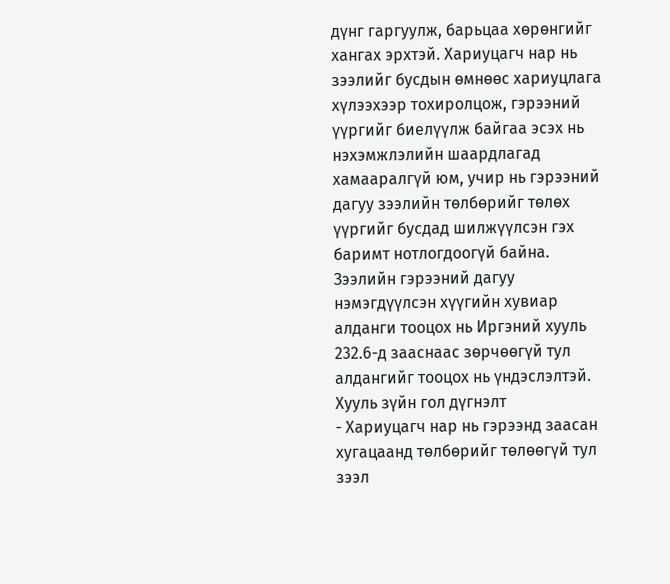дүнг гаргуулж, барьцаа хөрөнгийг хангах эрхтэй. Хариуцагч нар нь зээлийг бусдын өмнөөс хариуцлага хүлээхээр тохиролцож, гэрээний үүргийг биелүүлж байгаа эсэх нь нэхэмжлэлийн шаардлагад хамааралгүй юм, учир нь гэрээний дагуу зээлийн төлбөрийг төлөх үүргийг бусдад шилжүүлсэн гэх баримт нотлогдоогүй байна. Зээлийн гэрээний дагуу нэмэгдүүлсэн хүүгийн хувиар алданги тооцох нь Иргэний хууль 232.6-д зааснаас зөрчөөгүй тул алдангийг тооцох нь үндэслэлтэй.
Хууль зүйн гол дүгнэлт
- Хариуцагч нар нь гэрээнд заасан хугацаанд төлбөрийг төлөөгүй тул зээл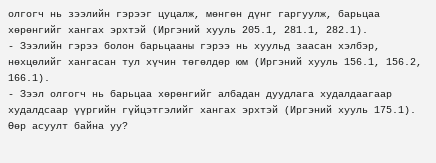олгогч нь зээлийн гэрээг цуцалж, мөнгөн дүнг гаргуулж, барьцаа хөрөнгийг хангах эрхтэй (Иргэний хууль 205.1, 281.1, 282.1).
- Зээлийн гэрээ болон барьцааны гэрээ нь хуульд заасан хэлбэр, нөхцөлийг хангасан тул хүчин төгөлдөр юм (Иргэний хууль 156.1, 156.2, 166.1).
- Зээл олгогч нь барьцаа хөрөнгийг албадан дуудлага худалдаагаар худалдсаар үүргийн гүйцэтгэлийг хангах эрхтэй (Иргэний хууль 175.1).
Өөр асуулт байна уу?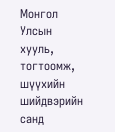Монгол Улсын хууль, тогтоомж, шүүхийн шийдвэрийн санд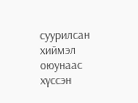суурилсан хиймэл оюунаас хүссэн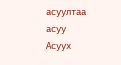асуултаа асуу
Асуух